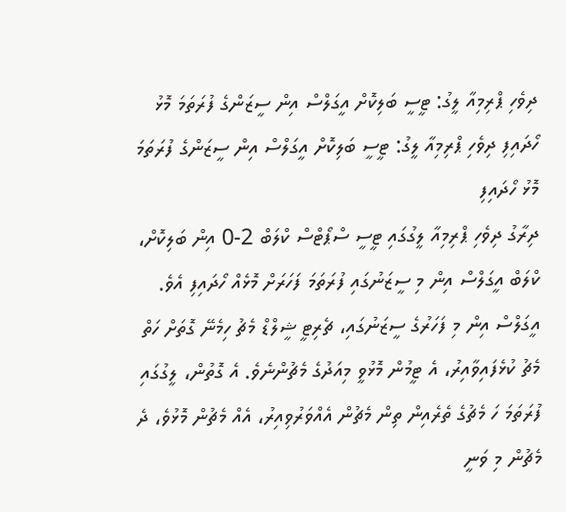ދިވެހި ޕްރިމިއާ ލީގު: ޓީސީ ބަލިކޮށް އީގަލްސް އިން ސީޒަންގެ ފުރަތަމަ މޮޅު ހޯދައިފި ދިވެހި ޕްރިމިއާ ލީގު: ޓީސީ ބަލިކޮށް އީގަލްސް އިން ސީޒަންގެ ފުރަތަމަ މޮޅު ހޯދައިފި
ދިރާގު ދިވެހި ޕްރިމިއާ ލީގުގައި ޓީސީ ސްޕޯޓްސް ކްލަބް 2-0 އިން ބަލިކޮށް، ކްލަބް އީގަލްސް އިން މި ސީޒަނުގައި ފުރަތަމަ ފަހަރަށް މޮޅެއް ހޯދައިފި އެވެ.
އީގަލްސް އިން މި ފަހަރުގެ ސީޒަނުގައި، ޗެރިޓީ ޝީލްޑް މެޗު ހިމެނޭ ގޮތަށް ހަތް މެޗު ކުޅެފައިވާއިރު، އެ ޓީމުން މޮޅުވީ މިއަދުގެ މެޗުންނެވެ. އެ ގޮތުން، ލީގުގައި ފުރަތަމަ ހަ މެޗުގެ ތެރެއިން ތިން މެޗުން އެއްވަރުވިއިރު، އެއް މެޗުން މޮޅުވެ، ދެ މެޗުން މި ވަނީ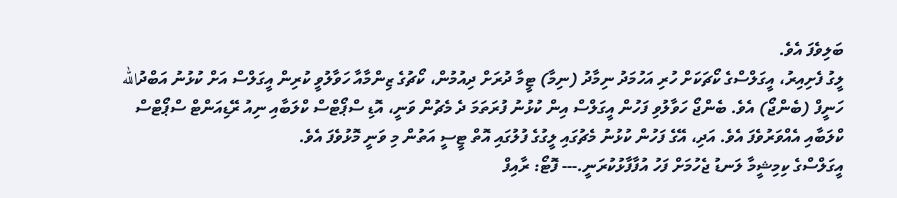ބަލިވެފަ އެވެ.
ލީގު ފެށިއިރު، އީގަލްސްގެ ކޯޗަކަށް ހުރި އަހުމަދު ނިމާދު (ނިމާ) ޓީމާ ދުރަށް ދިއުމުން، ކޯޗުގެ ޒިންމާއާ ހަވާލުވީ ކުރިން އީގަލްސް އަށް ކުޅުނު އަބްދުالله ހަނީފް (ބެންޖޯ) އެވެ. ބެންޖޯ ހަވާލުވި ފަހުން އީގަލްސް އިން ކުޅުނު ފުރަތަމަ ދެ މެޗުން ވަނީ، އޮޑި ސްޕޯޓްސް ކްލަބާއި ނިއު ރޭޑިއަންޓް ސްޕޯޓްސް ކްލަބާއި އެއްވަރުވެފަ އެވެ. އަދި، އޭގެ ފަހުން ކުޅުނު މެޗުގައި ލީގުގެ ފުލުގައި އޮތް ޓީސީ އަތުން މި ވަނީ މޮޅުވެފަ އެވެ.
އީގަލްސްގެ ކިމިޝީމާ ލަނޑު ޖެހުމަށް ފަހު އުފާފާޅުކުރަނީ.--- ފޮޓޯ: ރާއިފް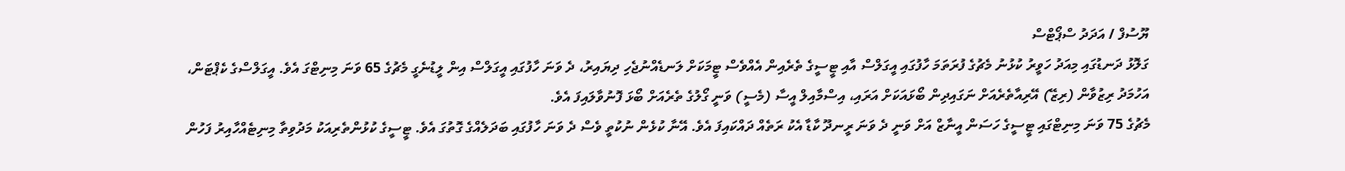ޔޫސުފް / އަދަދު ސްޕޯޓްސް
ގަލޮޅު ދަނޑުގައި މިއަދު ހަވީރު ކުޅުނު މެޗުގެ ފުރަތަމަ ހާފުގައި އީގަލްސް އާއި ޓީސީގެ ތެރެއިން އެއްވެސް ޓީމަކަށް ލަނޑެއްނުޖެހި ދިޔައިރު، ދެ ވަނަ ހާފުގައި އީގަލްސް އިން ލީޑުނެގީ މެޗުގެ 65 ވަނަ މިނިޓްގަ އެވެ. އީގަލްސްގެ ކެޕްޓަން، އަހުމަދު ރިޒުވާން (ރިޒޭ) އޭރިއާތެރެއަށް ނަގައިދިން ބޯޅައަކަށް އަރައި، އިސްމާއިލް އީސާ (މެސީ) ވަނީ ގޯލުގެ ތެރެއަށް ބޯޅަ ފޮނުވާލައިފަ އެވެ.
މެޗުގެ 75 ވަނަ މިނިޓްގައި ޓީސީގެ ހަސަން އީނާޒް އަށް ވަނީ ދެ ވަނަ ރީނދޫ ކާޑާ އެކު ރަތެއް ދައްކައިފަ އެވެ. އޭނާ ކުޅެން ނުކުތީ ވެސް ދެ ވަނަ ހާފުގައި ބަދަލެއްގެ ގޮތުގަ އެވެ. ޓީސީގެ ކުޅުންތެރިއަކު މަދުވިތާ މިނިޓެއްހާއިރު ފަހުން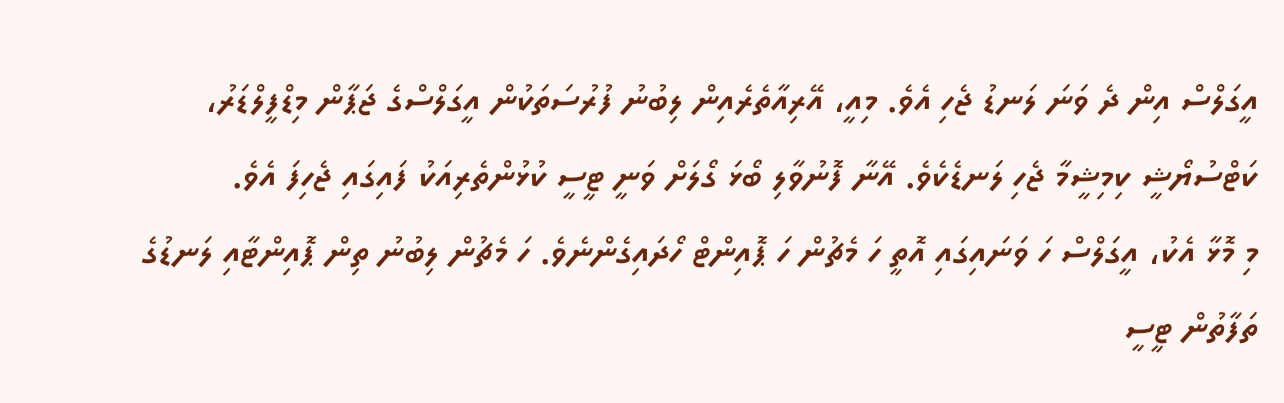އީގަލްސް އިން ދެ ވަނަ ލަނޑު ޖެހި އެވެ. މިއީ، އޭރިއާތެރެއިން ލިބުނު ފުރުސަތަކުން އީގަލްސްގެ ޖަޕާން މިޑްފީލްޑަރު، ކަޓްސުޔޯޝީ ކިމިޝީމާ ޖެހި ލަނޑެކެވެ. އޭނާ ފޮނުވާލި ބޯޅަ ގޯލަށް ވަނީ ޓީސީ ކުޅުންތެރިއަކު ފައިގައި ޖެހިފަ އެވެ.
މި މޮޅާ އެކު، އީގަލްސް ހަ ވަނައިގައި އޮތީ ހަ މެޗުން ހަ ޕޮއިންޓް ހޯދައިގެންނެވެ. ހަ މެޗުން ލިބުނު ތިން ޕޮއިންޓާއި ލަނޑުގެ ތަފާތުން ޓީސީ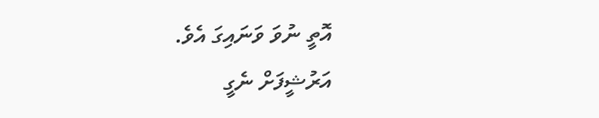އޮތީ ނުވަ ވަނައިގަ އެވެ.
އަރުޝީފަށް ނެގީ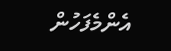އެންމެފަހުން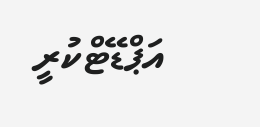އަޕްޑޭޓްކުރީ